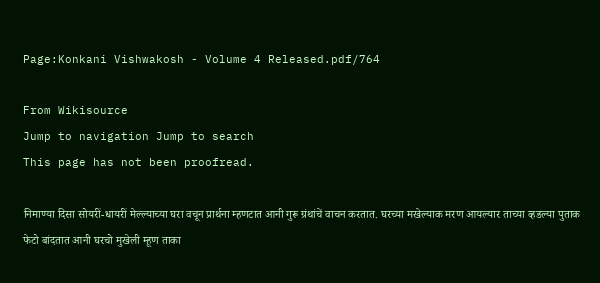Page:Konkani Vishwakosh - Volume 4 Released.pdf/764

From Wikisource
Jump to navigation Jump to search
This page has not been proofread.

निमाण्या दिसा सोयरीं-धायरीं मेल्ल्याच्या घरा वचून प्रार्थना म्हणटात आनी गुरू ग्रंथांचें वाचन करतात. घरच्या मखेल्याक मरण आयल्यार ताच्या व्हडल्या पुताक फेटो बांदतात आनी घरचो मुखेली म्हूण ताका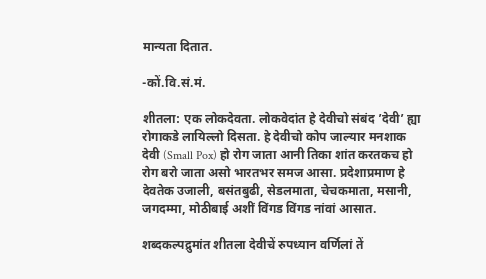मान्यता दितात.

-कों.वि.सं.मं.

शीतला: एक लोकदेवता. लोकवेदांत हे देवीचो संबंद ’देवी’ ह्या रोगाकडे लायिल्लो दिसता. हे देवीचो कोप जाल्यार मनशाक देवी (Small Pox) हो रोग जाता आनी तिका शांत करतकच हो रोग बरो जाता असो भारतभर समज आसा. प्रदेशाप्रमाण हे देवतेक उजाली, बसंतबुढी, सेडलमाता, चेचकमाता, मसानी, जगदम्मा, मोठीबाई अशीं विंगड विंगड नांवां आसात.

शब्दकल्पद्रुमांत शीतला देवीचें रुपध्यान वर्णिलां तें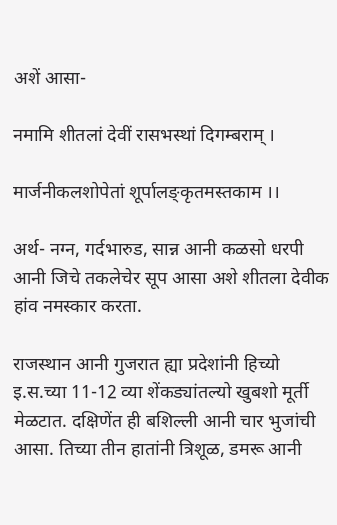अशें आसा-

नमामि शीतलां देवीं रासभस्थां दिगम्बराम् ।

मार्जनीकलशोपेतां शूर्पालङ्कृतमस्तकाम ।।

अर्थ- नग्न, गर्दभारुड, सान्न आनी कळसो धरपी आनी जिचे तकलेचेर सूप आसा अशे शीतला देवीक हांव नमस्कार करता.

राजस्थान आनी गुजरात ह्या प्रदेशांनी हिच्यो इ.स.च्या 11-12 व्या शेंकड्यांतल्यो खुबशो मूर्ती मेळटात. दक्षिणेंत ही बशिल्ली आनी चार भुजांची आसा. तिच्या तीन हातांनी त्रिशूळ, डमरू आनी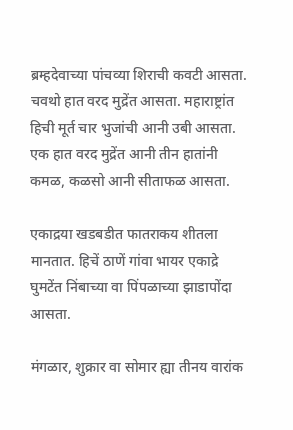ब्रम्हदेवाच्या पांचव्या शिराची कवटी आसता. चवथो हात वरद मुद्रेंत आसता. महाराष्ट्रांत हिची मूर्त चार भुजांची आनी उबी आसता. एक हात वरद मुद्रेंत आनी तीन हातांनी कमळ, कळसो आनी सीताफळ आसता.

एकाद्रया खडबडीत फातराकय शीतला मानतात. हिचें ठाणें गांवा भायर एकाद्रे घुमटेंत निंबाच्या वा पिंपळाच्या झाडापोंदा आसता.

मंगळार, शुक्रार वा सोमार ह्या तीनय वारांक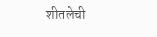शीतलेची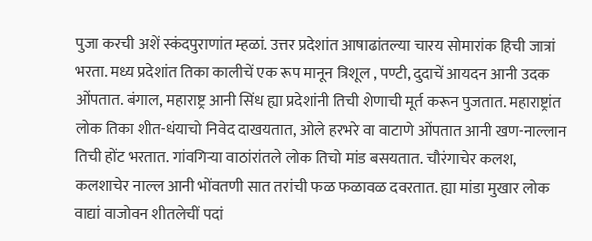पुजा करची अशें स्कंदपुराणांत म्हळां. उत्तर प्रदेशांत आषाढांतल्या चारय सोमारांक हिची जात्रां भरता. मध्य प्रदेशांत तिका कालीचें एक रूप मानून त्रिशूल , पण्टी, दुदाचें आयदन आनी उदक ओंपतात. बंगाल, महाराष्ट्र आनी सिंध ह्या प्रदेशांनी तिची शेणाची मूर्त करून पुजतात. महाराष्ट्रांत लोक तिका शीत-धंयाचो निवेद दाखयतात, ओले हरभरे वा वाटाणे ओंपतात आनी खण-नाल्लान तिची होंट भरतात. गांवगिऱ्या वाठांरांतले लोक तिचो मांड बसयतात. चौरंगाचेर कलश, कलशाचेर नाल्ल आनी भोंवतणी सात तरांची फळ फळावळ दवरतात. ह्या मांडा मुखार लोक वाद्यां वाजोवन शीतलेचीं पदां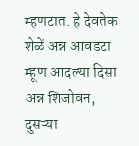म्हणटात. हे देवतेक शेळें अन्न आवडटा म्हूण आदल्या दिसा अन्न शिजोवन, दुसऱ्या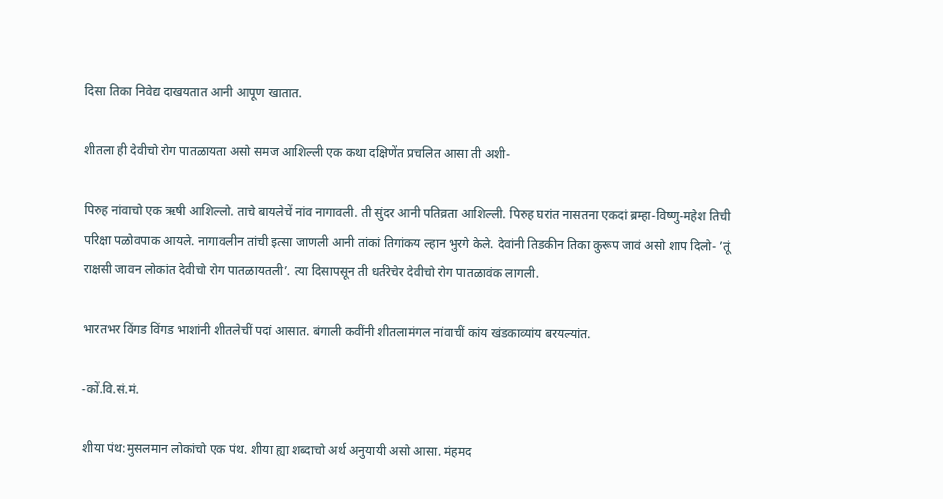दिसा तिका निवेद्य दाखयतात आनी आपूण खातात.

शीतला ही देवीचो रोग पातळायता असो समज आशिल्ली एक कथा दक्षिणेंत प्रचलित आसा ती अशी-

पिरुह नांवाचो एक ऋषी आशिल्लो. ताचे बायलेचें नांव नागावली. ती सुंदर आनी पतिव्रता आशिल्ली. पिरुह घरांत नासतना एकदां ब्रम्हा-विष्णु-महेश तिची परिक्षा पळोवपाक आयले. नागावलीन तांची इत्सा जाणली आनी तांकां तिगांकय ल्हान भुरगे केले. देवांनी तिडकीन तिका कुरूप जावं असो शाप दिलो- ’तूं राक्षसी जावन लोकांत देवीचो रोग पातळायतली’. त्या दिसापसून ती धर्तरेचेर देवीचो रोग पातळावंक लागली.

भारतभर विंगड विंगड भाशांनी शीतलेचीं पदां आसात. बंगाली कवींनी शीतलामंगल नांवाचीं कांय खंडकाव्यांय बरयल्यांत.

-कों.वि.सं.मं.

शीया पंथ:मुसलमान लोकांचो एक पंथ. शीया ह्या शब्दाचो अर्थ अनुयायी असो आसा. मंहमद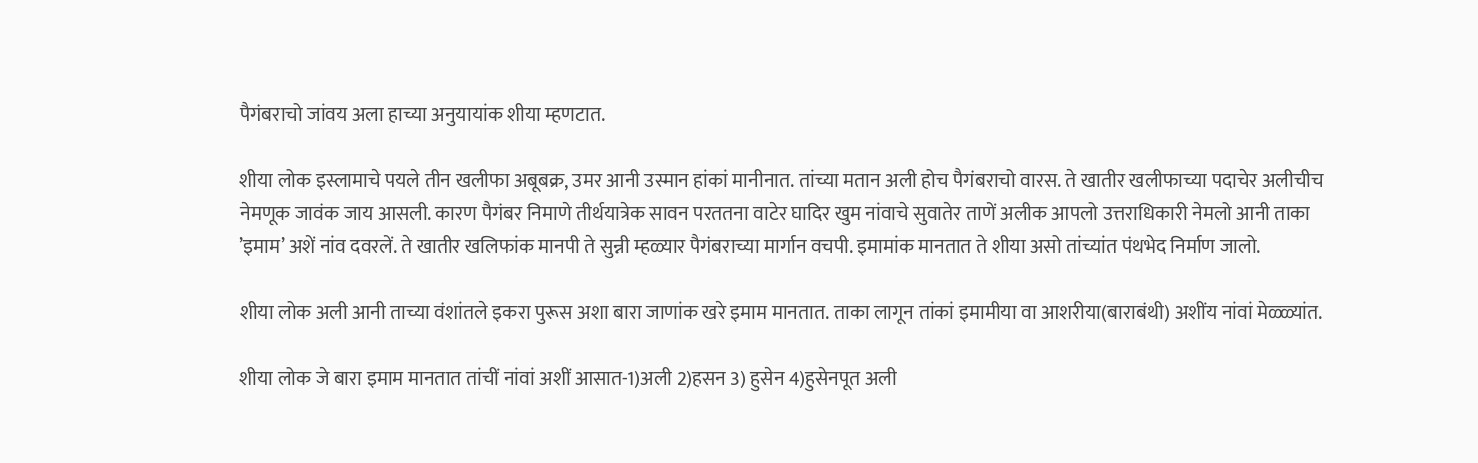पैगंबराचो जांवय अला हाच्या अनुयायांक शीया म्हणटात.

शीया लोक इस्लामाचे पयले तीन खलीफा अबूबक्र, उमर आनी उस्मान हांकां मानीनात. तांच्या मतान अली होच पैगंबराचो वारस. ते खातीर खलीफाच्या पदाचेर अलीचीच नेमणूक जावंक जाय आसली. कारण पैगंबर निमाणे तीर्थयात्रेक सावन परततना वाटेर घादिर खुम नांवाचे सुवातेर ताणें अलीक आपलो उत्तराधिकारी नेमलो आनी ताका ’इमाम’ अशें नांव दवरलें. ते खातीर खलिफांक मानपी ते सुन्नी म्हळ्यार पैगंबराच्या मार्गान वचपी. इमामांक मानतात ते शीया असो तांच्यांत पंथभेद निर्माण जालो.

शीया लोक अली आनी ताच्या वंशांतले इकरा पुरूस अशा बारा जाणांक खरे इमाम मानतात. ताका लागून तांकां इमामीया वा आशरीया(बाराबंथी) अशींय नांवां मेळ्ळ्यांत.

शीया लोक जे बारा इमाम मानतात तांचीं नांवां अशीं आसात-1)अली 2)हसन 3) हुसेन 4)हुसेनपूत अली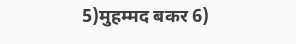5)मुहम्मद बकर 6)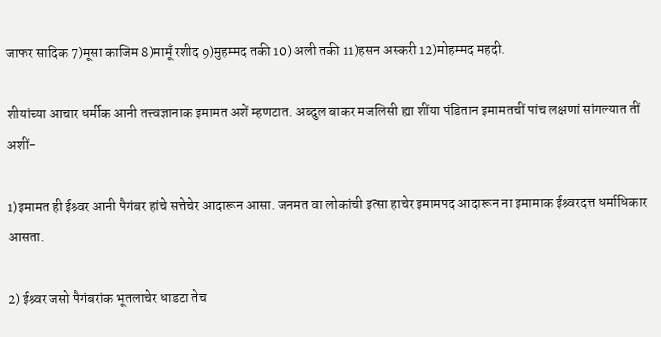जाफर सादिक 7)मूसा काजिम 8)मामूँ रशीद 9)मुहम्मद तकी 10) अली तकी 11)हसन अस्करी 12)मोहम्मद महदी.

शीयांच्या आचार धर्मीक आनी तत्त्वज्ञानाक इमामत अशें म्हणटात. अब्दुल बाकर मजलिसी ह्या शींया पंडितान इमामतचीं पांच लक्षणां सांगल्यात तीं अशीं-

1)इमामत ही ईश्र्वर आनी पैगंबर हांचे सत्तेचेर आदारून आसा. जनमत वा लोकांची इत्सा हाचेर इमामपद आदारून ना इमामाक ईश्र्वरदत्त धर्माधिकार आसता.

2) ईश्र्वर जसो पैगंबरांक भूतलाचेर धाडटा तेच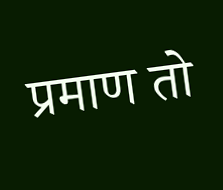प्रमाण तो